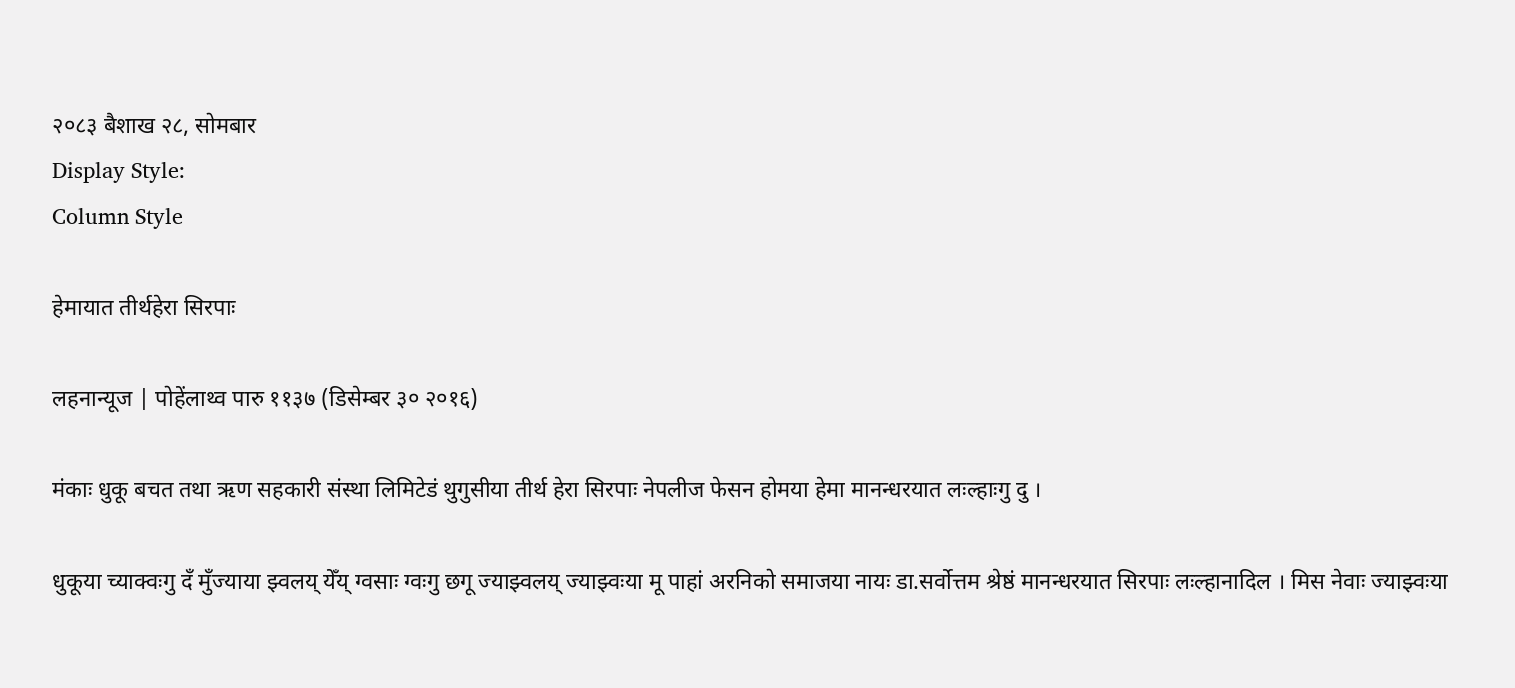२०८३ बैशाख २८, सोमबार
Display Style:
Column Style

हेमायात तीर्थहेरा सिरपाः

लहनान्यूज | पोहेंलाथ्व पारु ११३७ (डिसेम्बर ३० २०१६)

मंकाः धुकू बचत तथा ऋण सहकारी संस्था लिमिटेडं थुगुसीया तीर्थ हेरा सिरपाः नेपलीज फेसन होमया हेमा मानन्धरयात लःल्हाःगु दु ।

धुकूया च्याक्वःगु दँ मुँज्याया झ्वलय् येँय् ग्वसाः ग्वःगु छगू ज्याझ्वलय् ज्याझ्वःया मू पाहां अरनिको समाजया नायः डा.सर्वोत्तम श्रेष्ठं मानन्धरयात सिरपाः लःल्हानादिल । मिस नेवाः ज्याझ्वःया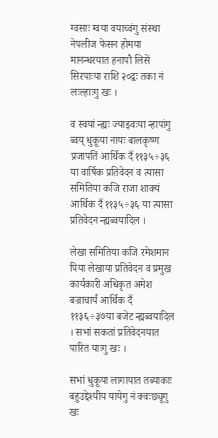ग्वसाः ग्वया वयाच्वंगु संस्था नेपलीज फेसन होमया मानन्धरयात हनापौ लिसें सिरपाःया राशि २०द्वः तका नं लःल्हाःगु खः ।

व स्वयां न्ह्यः ज्याझ्वःया न्हापांगु ब्वय् धुकूया नायः बालकृष्ण प्रजापतिं आर्थिक दँ ११३५÷३६ या वार्षिक प्रतिवेदन व त्यासा समितिया कजि राजा शाक्यं आर्थिक दँ ११३५÷३६ या त्यासा प्रतिवेदन न्ह्यब्वयादिल ।

लेखा समितिया कजि रमेशमान पिया लेखाया प्रतिवेदन व प्रमुख कार्यकारी अधिकृत अमेश बज्राचार्यं आर्थिक दँ ११३६÷३७या बजेट न्ह्यब्वयादिल । सभां सकतां प्रतिवेदनयात पारित याःगु खः ।

सभां धुकूया लागायात तब्याकाः बहुउद्देश्यीय यायेगु नं क्वःछ्यूगु खः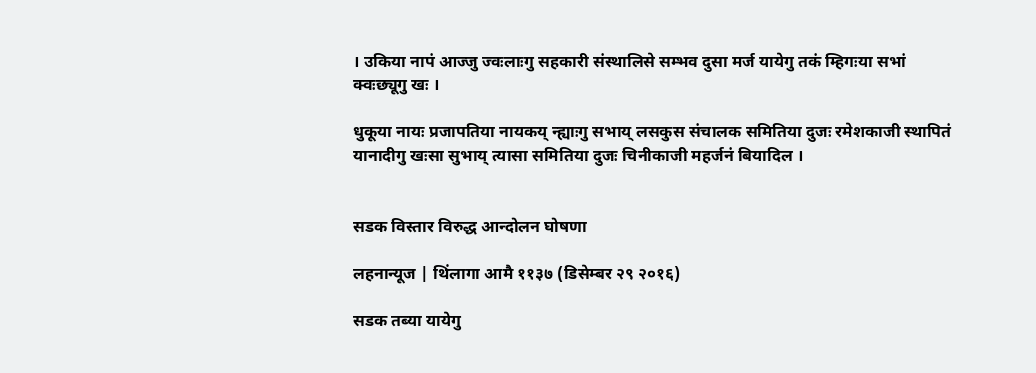। उकिया नापं आज्जु ज्वःलाःगु सहकारी संस्थालिसे सम्भव दुसा मर्ज यायेगु तकं म्हिगःया सभां क्वःछ्यूगु खः ।

धुकूया नायः प्रजापतिया नायकय् न्ह्याःगु सभाय् लसकुस संचालक समितिया दुजः रमेशकाजी स्थापितं यानादीगु खःसा सुभाय् त्यासा समितिया दुजः चिनीकाजी महर्जनं बियादिल ।


सडक विस्तार विरुद्ध आन्दोलन घोषणा

लहनान्यूज | थिंलागा आमै ११३७ (डिसेम्बर २९ २०१६)

सडक तब्या यायेगु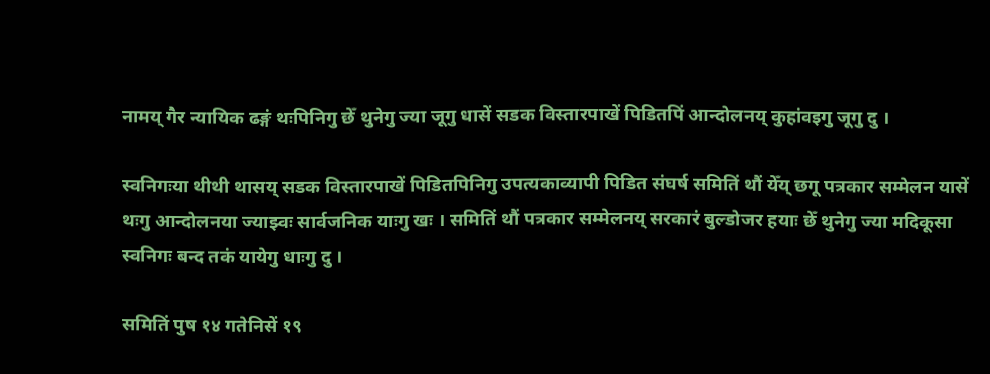नामय् गैर न्यायिक ढङ्गं थःपिनिगु छेँ थुनेगु ज्या जूगु धासें सडक विस्तारपाखें पिडितपिं आन्दोलनय् कुहांवइगु जूगु दु ।

स्वनिगःया थीथी थासय् सडक विस्तारपाखें पिडितपिनिगु उपत्यकाव्यापी पिडित संघर्ष समितिं थौं येँय् छगू पत्रकार सम्मेलन यासें थःगु आन्दोलनया ज्याझ्वः सार्वजनिक याःगु खः । समितिं थौं पत्रकार सम्मेलनय् सरकारं बुल्डोजर हयाः छेँ थुनेगु ज्या मदिकूसा स्वनिगः बन्द तकं यायेगु धाःगु दु ।

समितिं पुष १४ गतेनिसें १९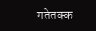गतेतक्क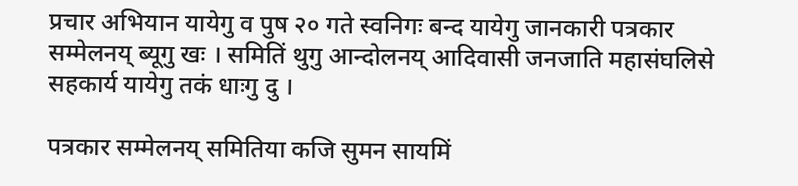प्रचार अभियान यायेगु व पुष २० गते स्वनिगः बन्द यायेगु जानकारी पत्रकार सम्मेलनय् ब्यूगु खः । समितिं थुगु आन्दोलनय् आदिवासी जनजाति महासंघलिसे सहकार्य यायेगु तकं धाःगु दु ।

पत्रकार सम्मेलनय् समितिया कजि सुमन सायमिं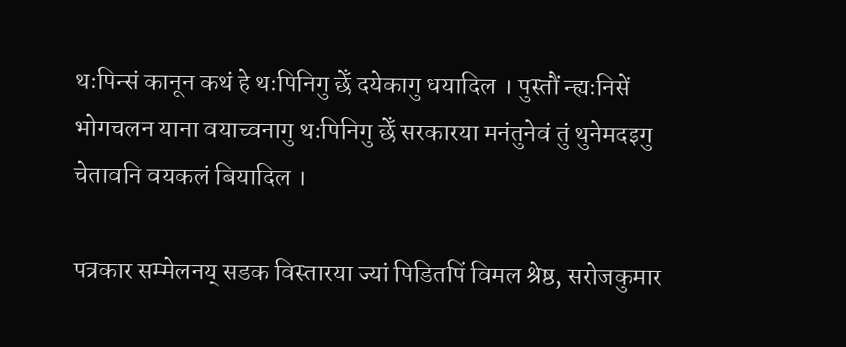थःपिन्सं कानून कथं हे थःपिनिगु छेँ दयेकागु धयादिल । पुस्तौं न्ह्यःनिसें भोगचलन याना वयाच्वनागु थःपिनिगु छेँ सरकारया मनंतुनेवं तुं थुनेमदइगु चेतावनि वयकलं बियादिल ।

पत्रकार सम्मेलनय् सडक विस्तारया ज्यां पिडितपिं विमल श्रेष्ठ, सरोजकुमार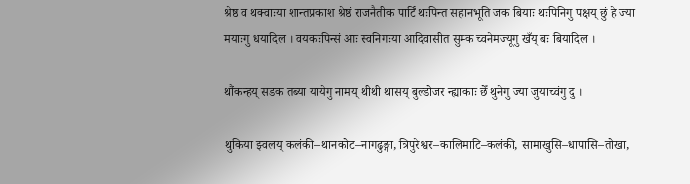श्रेष्ठ व थक्वाःया शान्तप्रकाश श्रेष्ठं राजनैतीक पार्टिं थःपिन्त सहानभूति जक बियाः थःपिनिगु पक्षय् छुं हे ज्या मयाःगु धयादिल । वयकःपिन्सं आः स्वनिगःया आदिवासीत सुम्क च्वनेमज्यूगु खँय् बः बियादिल ।

थौंकन्हय् सडक तब्या यायेगु नामय् थीथी थासय् बुल्डोजर न्ह्याकाः छेँ थुनेगु ज्या जुयाच्वंगु दु ।

थुकिया झ्वलय् कलंकी–थानकोट–नागढुङ्गा, त्रिपुरेश्वर–कालिमाटि–कलंकी, सामाखुसि–धापासि–तोखा,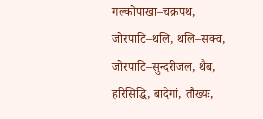गल्कोपाखा–चक्रपथ, जोरपाटि–थलि, थलि–सक्व, जोरपाटि–सुन्दरीजल, थैब, हरिसिद्धि, बादेगां, तौख्यः,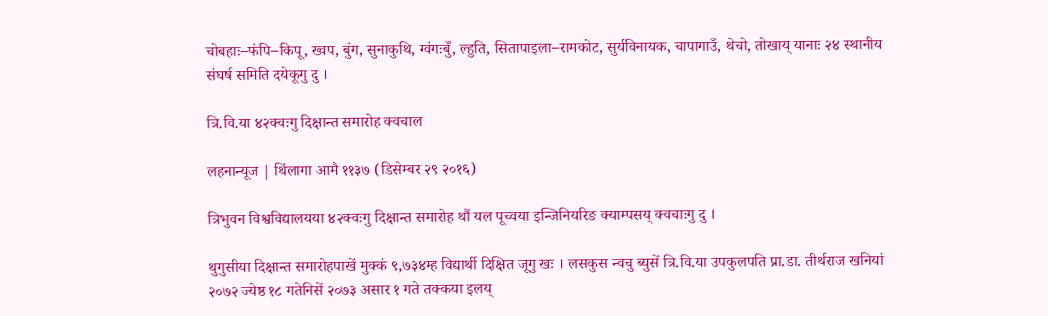चोबहाः–फंपि–किपू, ख्वप, बुंग, सुनाकुथि, ग्वंगःबुँ, ल्हुति, सितापाइला–रामकोट, सुर्यविनायक, चापागाउँ, थेचो, तोखाय् यानाः २४ स्थानीय संघर्ष समिति दयेकूगु दु ।

त्रि.वि.या ४२क्वःगु दिक्षान्त समारोह क्वचाल

लहनान्यूज | थिंलागा आमै ११३७ (डिसेम्बर २९ २०१६)

त्रिभुवन विश्वविद्यालयया ४२क्वःगु दिक्षान्त समारोह थौं यल पूच्वया इन्जिनियरिङ क्याम्पसय् क्वचाःगु दु ।

थुगुसीया दिक्षान्त समारोहपाखें मुक्कं ९,७३४म्ह विद्यार्थी दिक्षित जूगु खः । लसकुस न्वचु ब्युसें त्रि.वि.या उपकुलपति प्रा.डा. तीर्थराज खनियां २०७२ ज्येष्ठ १८ गतेनिसें २०७३ असार १ गते तक्कया इलय्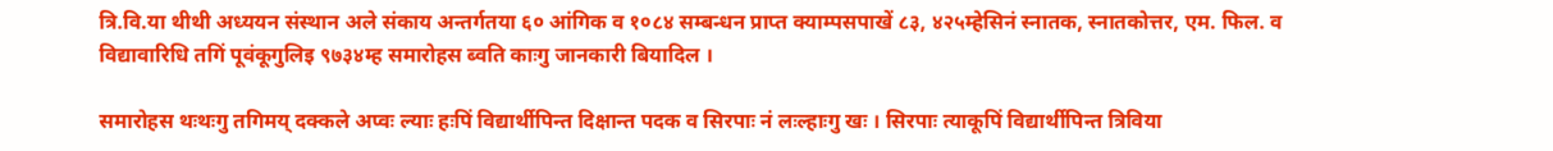त्रि.वि.या थीथी अध्ययन संस्थान अले संकाय अन्तर्गतया ६० आंगिक व १०८४ सम्बन्धन प्राप्त क्याम्पसपाखें ८३, ४२५म्हेसिनं स्नातक, स्नातकोत्तर, एम. फिल. व विद्यावारिधि तगिं पूवंकूगुलिइ ९७३४म्ह समारोहस ब्वति काःगु जानकारी बियादिल ।

समारोहस थःथःगु तगिमय् दक्कले अप्वः ल्याः हःपिं विद्यार्थीपिन्त दिक्षान्त पदक व सिरपाः नं लःल्हाःगु खः । सिरपाः त्याकूपिं विद्यार्थीपिन्त त्रिविया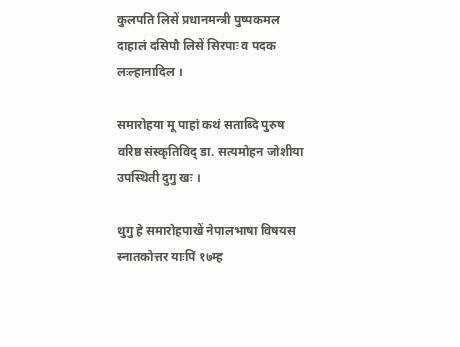कुलपति लिसें प्रधानमन्त्री पुष्पकमल दाहालं दसिपौ लिसें सिरपाः व पदक लःल्हानादिल ।

समारोहया मू पाहां कथं सताब्दि पुरुष वरिष्ठ संस्कृतिविद् डा. सत्यमोहन जोशीया उपस्थिती दुगु खः ।

थुगु हे समारोहपाखें नेपालभाषा विषयस स्नातकोत्तर याःपिं १७म्ह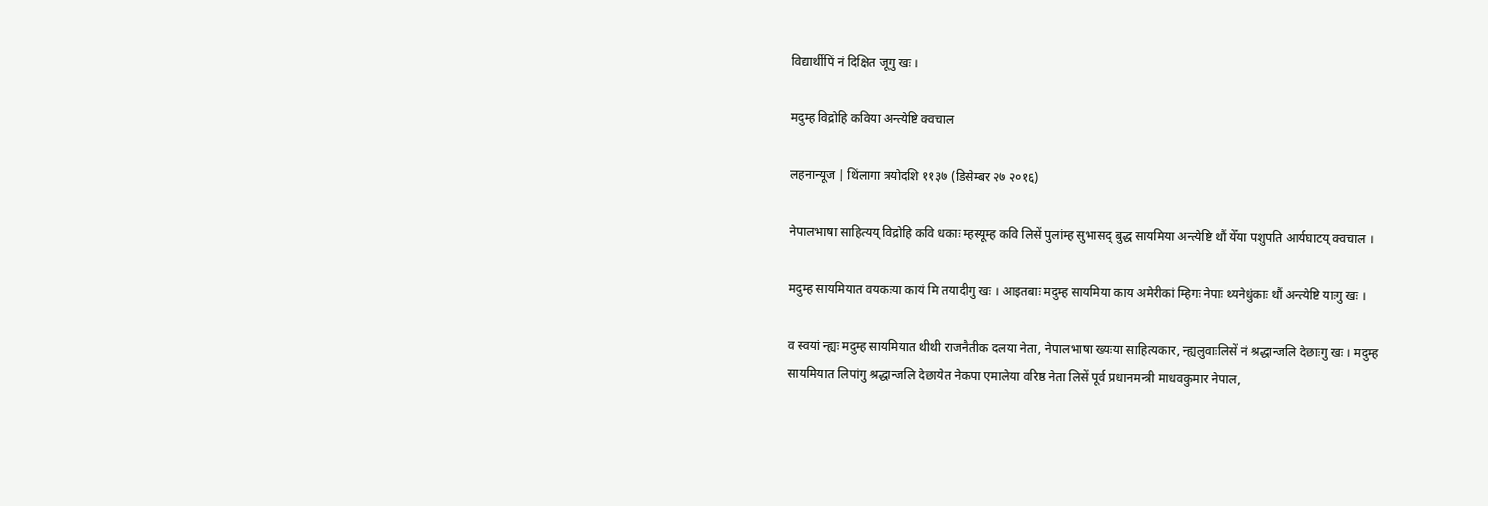विद्यार्थीपिं नं दिक्षित जूगु खः ।

मदुम्ह विद्रोहि कविया अन्त्येष्टि क्वचाल

लहनान्यूज | थिंलागा त्रयोदशि ११३७ (डिसेम्बर २७ २०१६)

नेपालभाषा साहित्यय् विद्रोहि कवि धकाः म्हस्यूम्ह कवि लिसें पुलांम्ह सुभासद् बुद्ध सायमिया अन्त्येष्टि थौं येँया पशुपति आर्यघाटय् क्वचाल ।

मदुम्ह सायमियात वयकःया कायं मि तयादीगु खः । आइतबाः मदुम्ह सायमिया काय अमेरीकां म्हिगः नेपाः थ्यनेधुंकाः थौं अन्त्येष्टि याःगु खः ।

व स्वयां न्ह्यः मदुम्ह सायमियात थीथी राजनैतीक दलया नेता, नेपालभाषा ख्यःया साहित्यकार, न्ह्यलुवाःलिसें नं श्रद्धान्जलि देछाःगु खः । मदुम्ह सायमियात लिपांगु श्रद्धान्जलि देछायेत नेकपा एमालेया वरिष्ठ नेता लिसें पूर्व प्रधानमन्त्री माधवकुमार नेपाल,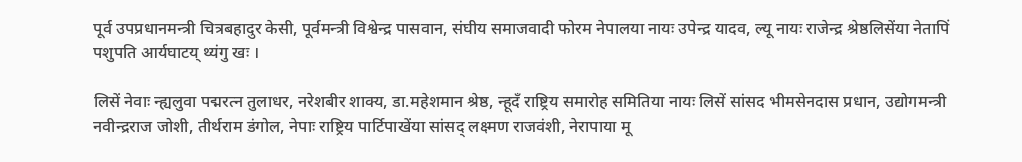पूर्व उपप्रधानमन्त्री चित्रबहादुर केसी, पूर्वमन्त्री विश्वेन्द्र पासवान, संघीय समाजवादी फोरम नेपालया नायः उपेन्द्र यादव, ल्यू नायः राजेन्द्र श्रेष्ठलिसेंया नेतापिं पशुपति आर्यघाटय् थ्यंगु खः ।

लिसें नेवाः न्ह्यलुवा पद्मरत्न तुलाधर, नरेशबीर शाक्य, डा.महेशमान श्रेष्ठ, न्हूदँ राष्ट्रिय समारोह समितिया नायः लिसें सांसद भीमसेनदास प्रधान, उद्योगमन्त्री नवीन्द्रराज जोशी, तीर्थराम डंगोल, नेपाः राष्ट्रिय पार्टिपाखेंया सांसद् लक्ष्मण राजवंशी, नेरापाया मू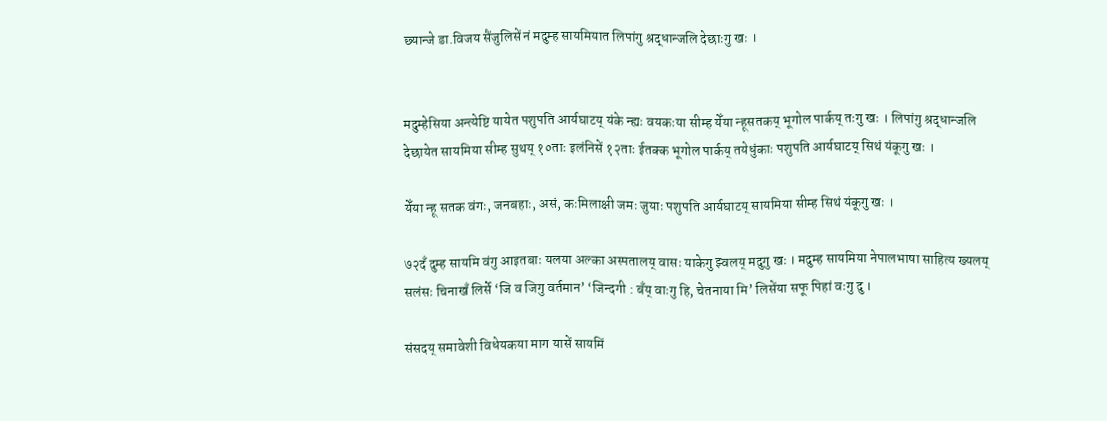छ्यान्जे डा.विजय सैंजुलिसें नं मदुम्ह सायमियात लिपांगु श्रद्धान्जलि देछाःगु खः ।


मदुम्हेसिया अन्त्येष्टि यायेत पशुपति आर्यघाटय् यंके न्ह्यः वयकःया सीम्ह येँया न्हूसतकय् भूगोल पार्कय् तःगु खः । लिपांगु श्रद्धान्जलि देछायेत सायमिया सीम्ह सुथय् १०ताः इलंनिसें १२ताः ईतक्क भूगोल पार्कय् तयेधुंकाः पशुपति आर्यघाटय् सिथं यंकूगु खः ।

येँया न्हू सतक वंगः, जनबहाः, असं, कःमिलाक्षी जमः जुयाः पशुपति आर्यघाटय् सायमिया सीम्ह सिथं यंकूगु खः ।

७२दँ दुम्ह सायमि वंगु आइतबाः यलया अल्का अस्पतालय् वासः याकेगु झ्वलय् मदुगु खः । मदुम्ह सायमिया नेपालभाषा साहित्य ख्यलय् सलंसः चिनाखँ लिर्से ‘जि व जिगु वर्तमान’ ‘जिन्दगी : बँय् वाःगु हि, चेतनाया मि’ लिसेंया सफू पिहां वःगु दु ।

संसदय् समावेशी विधेयकया माग यासें सायमिं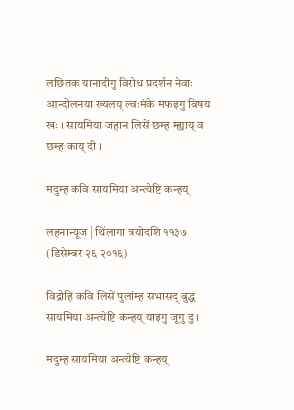लछितक यानादीगु विरोध प्रदर्शन नेवाः आन्दोलनया ख्यलय् ल्वःमंके मफइगु विषय खः । सायमिया जहान लिसें छम्ह म्ह्याय् व छम्ह काय् दी ।

मदुम्ह कवि सायमिया अन्त्येष्टि कन्हय्

लहनान्यूज | थिंलागा त्रयोदशि ११३७ (डिसेम्बर २६ २०१६)

विद्रोहि कवि लिसें पुलांम्ह सभासद् बुद्ध सायमिया अन्त्येष्टि कन्हय् याइगु जूगु दु ।

मदुम्ह सायमिया अन्त्येष्टि कन्हय्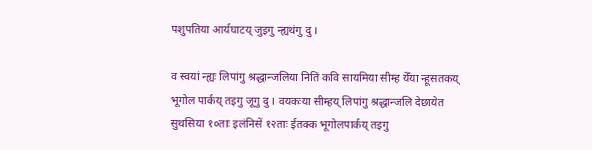पशुपतिया आर्यघाटय् जुइगु न्ह्यथंगु दु ।

व स्वयां न्ह्यः लिपांगु श्रद्धान्जलिया नितिं कवि सायमिया सीम्ह येँया न्हूसतकय् भूगोल पार्कय् तइगु जूगु दु । वयकःया सीम्हय् लिपांगु श्रद्धान्जलि देछायेत सुथसिया १०ताः इलंनिसें १२ताः ईतक्क भूगोलपार्कय् तइगु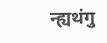न्ह्यथंगु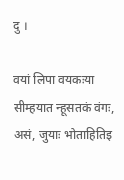दु ।

वयां लिपा वयकःया सीम्हयात न्हूसतकं वंगः, असं, जुयाः भोताहितिइ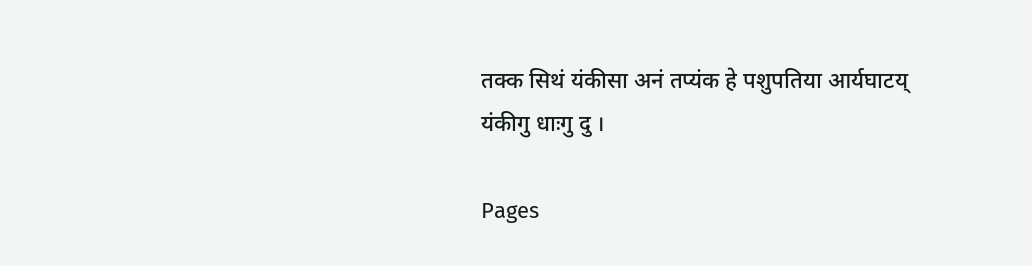तक्क सिथं यंकीसा अनं तप्यंक हे पशुपतिया आर्यघाटय् यंकीगु धाःगु दु ।

Pages